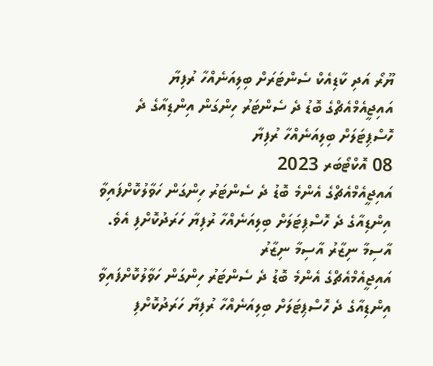ޔޫރޯ އަދި ކާޑިއެކް ސެންޓަރަށް ބިލިއަނެއްހާ ރުފިޔާ
އައިޖީއެމްއެޗްގެ ބޮޑު ދެ ސެންޓަރު ހިންގަން އިންޑިއާގެ ދެ ހޮސްޕިޓަލަށް ބިލިއަނެއްހާ ރުފިޔާ
08 އޮކްޓޯބަރ 2023
އައިޖީއެމްއެޗްގެ އެންމެ ބޮޑު ދެ ސެންޓަރު ހިންގަން ހަވާލުކޮށްފައިވާ އިންޑިއާގެ ދެ ހޮސްޕިޓަލަށް ބިލިއަނެއްހާ ރުފިޔާ ހަރަދުކޮށްފި އެވެ.
އާސިމާ ނިޒާރު އާސިމާ ނިޒާރު
އައިޖީއެމްއެޗްގެ އެންމެ ބޮޑު ދެ ސެންޓަރު ހިންގަން ހަވާލުކޮށްފައިވާ އިންޑިއާގެ ދެ ހޮސްޕިޓަލަށް ބިލިއަނެއްހާ ރުފިޔާ ހަރަދުކޮށްފި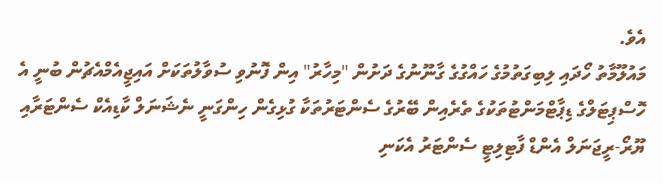އެވެ.
މައުލޫމާތު ހޯދައި ލިބިގަތުމުގެ ހައްގުގެ ގާނޫނުގެ ދަށުން "މިހާރު" އިން ފޮނުވި ސުވާލުތަކަށް އައިޖީއެމްއެޗުން ބުނީ އެ ހޮސްޕިޓަލްގެ ޑިޕާޓްމަންޓުތަކުގެ ތެރެއިން ބޭރުގެ ސެންޓަރުތަކާ ގުޅިގެން ހިންގަނީ ނެޝަނަލް ކާޑިއެކް ސެންޓަރާއި ޔޫރޯ-ރީޖަނަލް އެންޑް ފާޓިލިޓީ ސެންޓަރު އެކަނި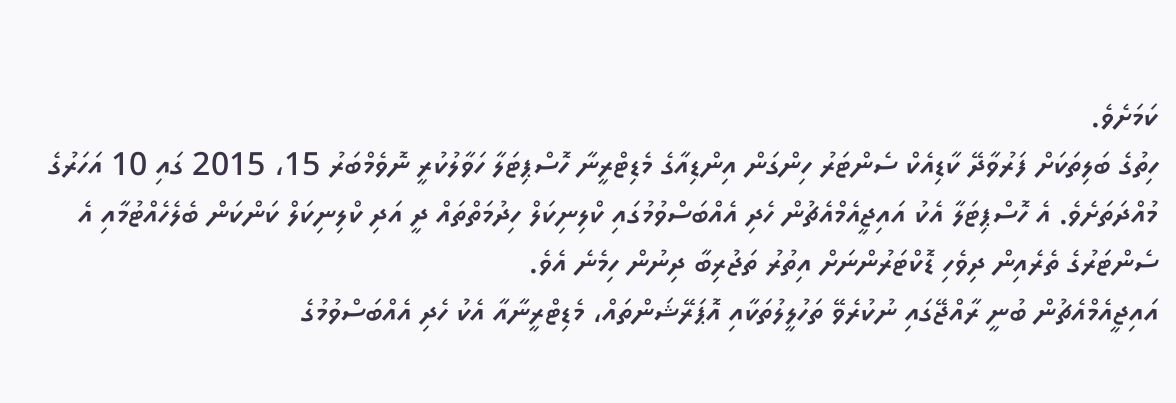ކަމަށެވެ.
ހިތުގެ ބަލިތަކަށް ފަރުވާދޭ ކާޑިއެކް ސެންޓަރު ހިންގަން އިންޑިއާގެ މެޑިޓްރީނާ ހޮސްޕިޓަލާ ހަވާލުކުރީ ނޮވެމްބަރު 15، 2015 ގައި 10 އަހަރުގެ މުއްދަތަށެވެ. އެ ހޮސްޕިޓަލާ އެކު އައިޖީއެމްއެޗުން ހެދި އެއްބަސްވުމުގައި ކްލިނިކަލް ހިދުމަތްތައް ދީ އަދި ކްލިނިކަލް ކަންކަން ބެލެހެއްޓުމާއި އެ ސެންޓަރުގެ ތެރެއިން ދިވެހި ޑޮކްޓަރުންނަށް އިތުރު ތަޖުރިބާ ދިނުން ހިމެނެ އެވެ.
އައިޖީއެމްއެޗުން ބުނީ ރާއްޖޭގައި ނުކުރެވޭ ތަހުލީލުތަކާއި އޮޕަރޭޝަންތައް، މެޑިޓްރީނާއާ އެކު ހެދި އެއްބަސްވުމުގެ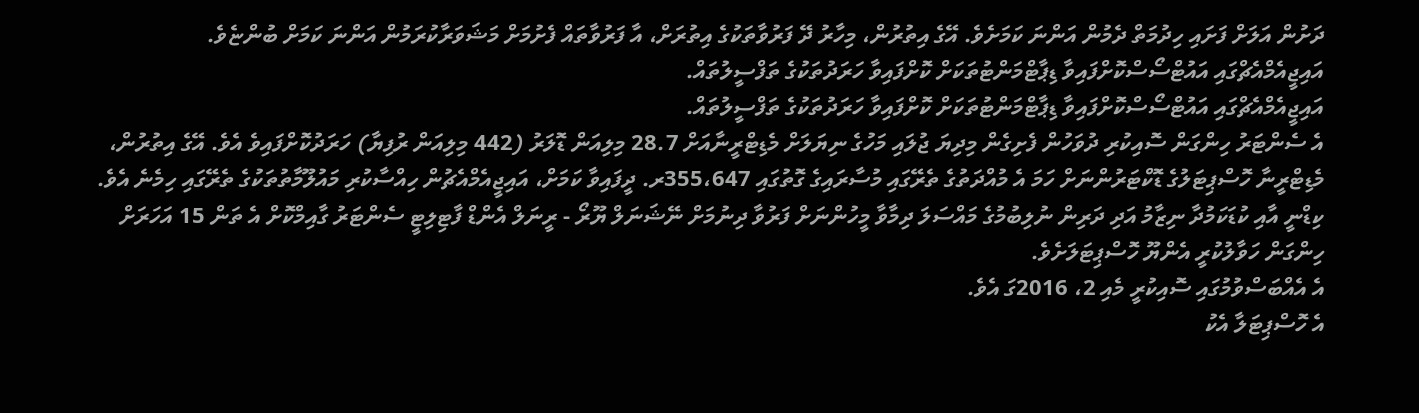ދަށުން އަލަށް ފަށައި ހިދުމަތް ދެމުން އަންނަ ކަމަށެވެ. އޭގެ އިތުރުން، މިހާރު ދޭ ފަރުވާތަކުގެ އިތުރަށް، އާ ފަރުވާތައް ފެށުމަށް މަޝަވަރާކުރަމުން އަންނަ ކަމަށް ބުންޏެވެ.
އައިޖީއެމްއެޗްގައި އައުޓްސޯސްކޮށްފައިވާ ޑިޕާޓްމަންޓުތަކަށް ކޮށްފައިވާ ހަރަދުތަކުގެ ތަފްސީލުތައް.
އައިޖީއެމްއެޗްގައި އައުޓްސޯސްކޮށްފައިވާ ޑިޕާޓްމަންޓުތަކަށް ކޮށްފައިވާ ހަރަދުތަކުގެ ތަފްސީލުތައް.
އެ ސެންޓަރު ހިންގަން ސޮއިކުރި ދުވަހުން ފެށިގެން މިދިޔަ ޖުލައި މަހުގެ ނިޔަލަށް މެޑިޓްރީނާއަށް 28.7 މިލިއަން ޑޮލަރު (442 މިލިއަން ރުފިޔާ) ހަރަދުކޮށްފައިވެ އެވެ. އޭގެ އިތުރުން، މެޑިޓްރީނާ ހޮސްޕިޓަލުގެ ޑޮކްޓަރުންނަށް ހަމަ އެ މުއްދަތުގެ ތެރޭގައި މުސާރައިގެ ގޮތުގައި 355،647ރ. ދީފައިވާ ކަމަށް، އައިޖީއެމްއެޗުން ހިއްސާކުރި މައުލޫމާތުތަކުގެ ތެރޭގައި ހިމެނެ އެވެ.
ކިޑްނީ އާއި ކުޑަކަމުދާ ނިޒާމު އަދި ދަރިން ނުލިބުމުގެ މައްސަލަ ދިމާވާ މީހުންނަށް ފަރުވާ ދިނުމަށް ނޭޝަނަލް ޔޫރޯ - ރީނަލް އެންޑް ފާޓިލިޓީ ސެންޓަރު ގާއިމްކޮށް އެ ތަން 15 އަހަރަށް ހިންގަން ހަވާލުކުރީ އެންޔޫ ހޮސްޕިޓަލަށެވެ.
އެ އެއްބަސްވުމުގައި ސޮއިކުރީ މެއި 2، 2016ގަ އެވެ.
އެ ހޮސްޕިޓަލާ އެކު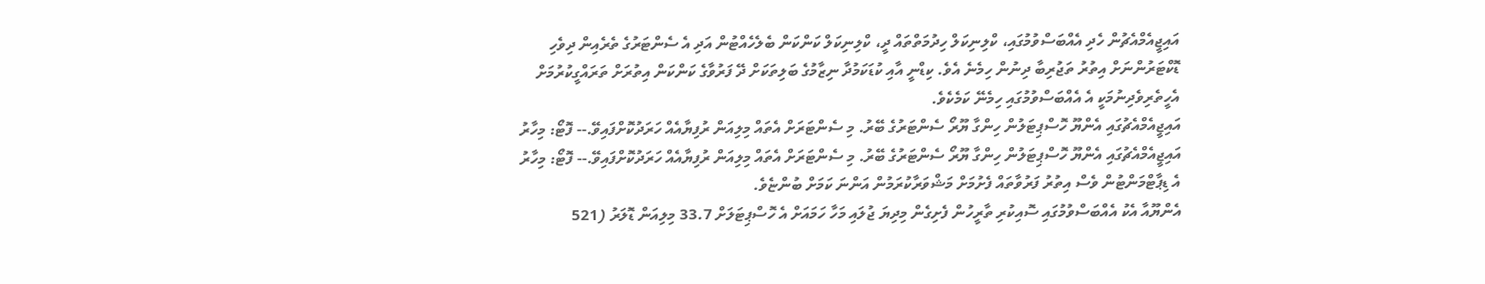އައިޖީއެމްއެޗުން ހެދި އެއްބަސްވުމުގައި، ކްލިނިކަލް ހިދުމަތްތައް ދީ، ކްލިނިކަލް ކަންކަން ބެލެހެއްޓުން އަދި އެ ސެންޓަރުގެ ތެރެއިން ދިވެހި ޑޮކްޓަރުންނަށް އިތުރު ތަޖުރިބާ ދިނުން ހިމެނެ އެވެ. ކިޑްނީ އާއި ކުޑަކަމުދާ ނިޒާމުގެ ބަލިތަކަށް ދޭ ފަރުވާގެ ކަންކަން އިތުރަށް ތަރައްގީކުރުމަށް އެހީތެރިވެދިނުމަކީ އެ އެއްބަސްވުމުގައި ހިމެނޭ ކަމެކެވެ.
އައިޖީއެމްއެޗުގައި އެންޔޫ ހޮސްޕިޓަލުން ހިންގާ ޔޫރޯ ސެންޓަރުގެ ބޭރު. މި ސެންޓަރަށް އެތައް މިލިއަން ރުފިޔާއެއް ހަރަދުކޮށްފައިވޭ.-- ފޮޓޯ: މިހާރު
އައިޖީއެމްއެޗުގައި އެންޔޫ ހޮސްޕިޓަލުން ހިންގާ ޔޫރޯ ސެންޓަރުގެ ބޭރު. މި ސެންޓަރަށް އެތައް މިލިއަން ރުފިޔާއެއް ހަރަދުކޮށްފައިވޭ.-- ފޮޓޯ: މިހާރު
އެ ޑިޕާޓްމަންޓުން ވެސް އިތުރު ފަރުވާތައް ފެށުމަށް މަޝްވަރާކުރަމުން އަންނަ ކަމަށް ބުންޏެވެ.
އެންޔޫއާ އެކު އެއްބަސްވުމުގައި ސޮއިކުރި ތާރީހުން ފެށިގެން މިދިޔަ ޖުލައި މަހާ ހަމައަށް އެ ހޮސްޕިޓަލަށް 33.7 މިލިއަން ޑޮލަރު (521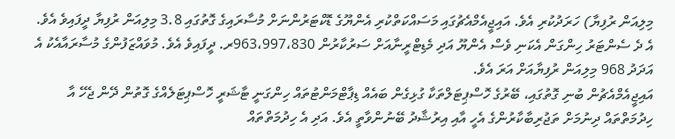މިލިއަން ރުފިޔާ) ހަރަދުކުރި އެވެ. އައިޖީއެމްއެޗުގައި މަސައްކަތްކުރި އެންޔޫގެ ޑޮކްޓަރުންނަށް މުސާރައިގެ ގޮތުގައި 3.8 މިލިއަން ރުފިޔާ ދީފައިވެ އެވެ.
އެ ދެ ސެންޓަރު ހިންގަން އެކަނި ވެސް އެންޔޫ އަދި މެޑިޓްރީނާއަށް ސަރުކާރުން 963،997،830ރ. ދީފައިވެ އެވެ. މުވައްޒަފުންގެ މުސާރައާއެކު އެ އަދަދު 968 މިލިއަން ރުފިޔާއަށް އަރަ އެވެ.
އައިޖީއެމްއެޗުން ބުނި ގޮތުގައި، ބޭރުގެ ހޮސްޕިޓަލްތަކާ ގުޅިގެން ބައެއް ޑިޕާޓްމަންޓުތައް ހިންގަނީ ޓާޝަރީ ހޮސްޕިޓަލެއްގެ ގޮތުން ދޭން ޖެހޭ އާ ހިދުމަތްތައް ދިނުމަށް ތަޖުރިބާކާރުންގެ އެހީ އާއި އިރުޝާދު ބޭނުންވާތީ އެވެ. އަދި އެ ހިދުމަތްތައް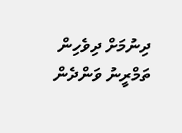ދިނުމަށް ދިވެހިން ތަމްރީނު ވަންދެން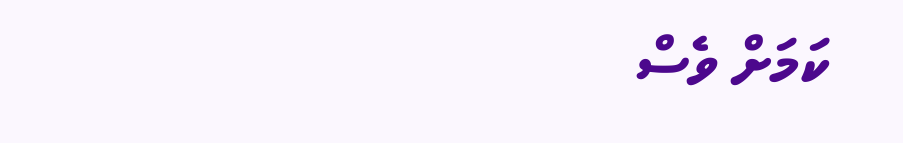ކަމަށް ވެސް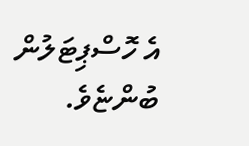އެ ހޮސްޕިޓަލުން ބުންޏެވެ.